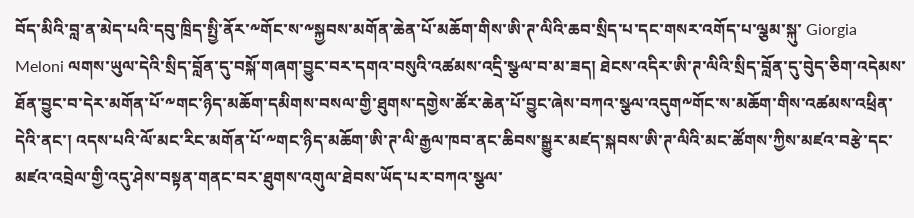བོད་མིའི་བླ་ན་མེད་པའི་དབུ་ཁྲིད་སྤྱི་ནོར་༸གོང་ས་༸སྐྱབས་མགོན་ཆེན་པོ་མཆོག་གིས་ཨི་ཊ་ལིའི་ཆབ་སྲིད་པ་དང་གསར་འགོད་པ་ལྕམ་སྐུ་ Giorgia Meloni ལགས་ཡུལ་དེའི་སྲིད་བློན་དུ་བསྐོ་གཞག་བྱུང་བར་དགའ་བསུའི་འཚམས་འདྲི་སྩལ་བ་མ་ཟད། ཐེངས་འདིར་ཨི་ཊ་ལིའི་སྲིད་བློན་དུ་བེུད་ཅིག་འདེམས་ཐོན་བྱུང་བ་དེར་མགོན་པོ་༸གང་ཉིད་མཆོག་དམིགས་བསལ་གྱི་ཐུགས་དགྱེས་ཚོར་ཆེན་པོ་བྱུང་ཞེས་བཀའ་སྩལ་འདུག༸གོང་ས་མཆོག་གིས་འཚམས་འཕྲིན་དེའི་ནང་། འདས་པའི་ལོ་མང་རིང་མགོན་པོ་༸གང་ཉིད་མཆོག་ཨི་ཊ་ལི་རྒྱལ་ཁབ་ནང་ཆིབས་སྒྱུར་མཛད་སྐབས་ཨི་ཊ་ལིའི་མང་ཚོགས་ཀྱིས་མཛའ་བརྩེ་དང་མཛའ་འབྲེལ་གྱི་འདུ་ཤེས་བསྟན་གནང་བར་ཐུགས་འགུལ་ཐེབས་ཡོད་པར་བཀའ་སྩལ་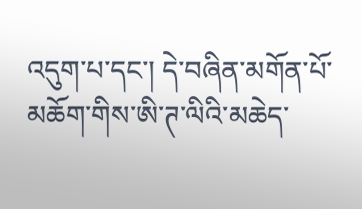འདུག་པ་དང་། དེ་བཞིན་མགོན་པོ་མཆོག་གིས་ཨི་ཊ་ལིའི་མཆེད་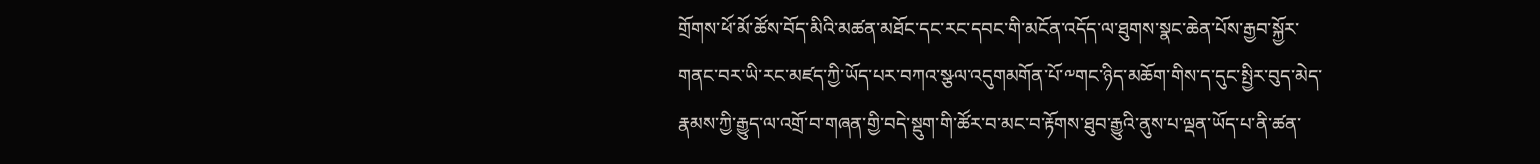གྲོགས་ཕོ་མོ་ཚོས་བོད་མིའི་མཚན་མཐོང་དང་རང་དབང་གི་མངོན་འདོད་ལ་ཐུགས་སྣང་ཆེན་པོས་རྒྱབ་སྐྱོར་གནང་བར་ཡི་རང་མཛད་ཀྱི་ཡོད་པར་བཀའ་སྩལ་འདུགམགོན་པོ་༸གང་ཉིད་མཆོག་གིས་ད་དུང་སྤྱིར་བུད་མེད་རྣམས་ཀྱི་རྒྱུད་ལ་འགྲོ་བ་གཞན་གྱི་བདེ་སྡུག་གི་ཚོར་བ་མང་བ་རྟོགས་ཐུབ་རྒྱུའི་ནུས་པ་ལྡན་ཡོད་པ་ནི་ཚན་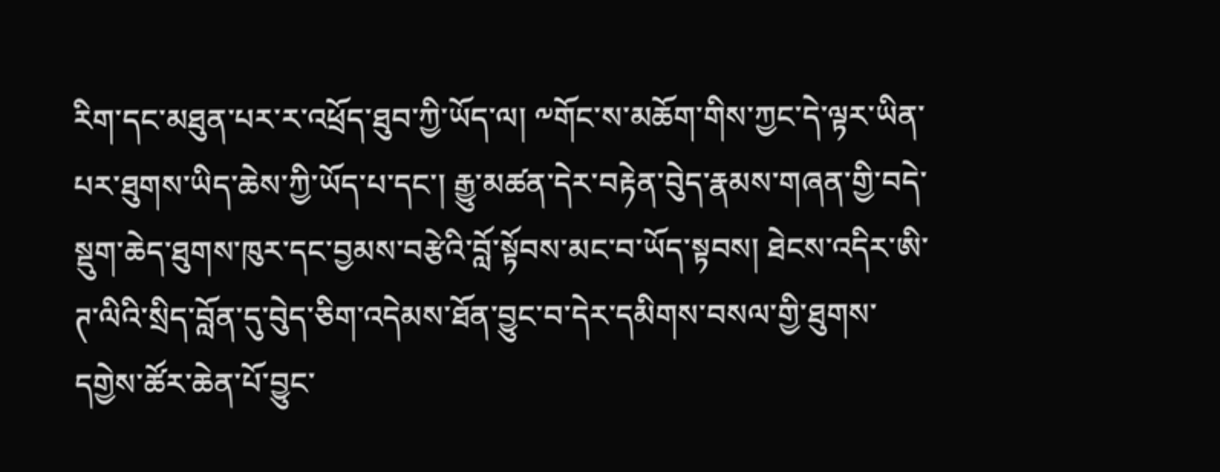རིག་དང་མཐུན་པར་ར་འཕྲོད་ཐུབ་ཀྱི་ཡོད་ལ། ༸གོང་ས་མཆོག་གིས་ཀྱང་དེ་ལྟར་ཡིན་པར་ཐུགས་ཡིད་ཆེས་ཀྱི་ཡོད་པ་དང་། རྒྱུ་མཚན་དེར་བརྟེན་བེུད་རྣམས་གཞན་གྱི་བདེ་སྡུག་ཆེད་ཐུགས་ཁུར་དང་བྱམས་བརྩེའི་བློ་སྟོབས་མང་བ་ཡོད་སྟབས། ཐེངས་འདིར་ཨི་ཊ་ལིའི་སྲིད་བློན་དུ་བེུད་ཅིག་འདེམས་ཐོན་བྱུང་བ་དེར་དམིགས་བསལ་གྱི་ཐུགས་དགྱེས་ཚོར་ཆེན་པོ་བྱུང་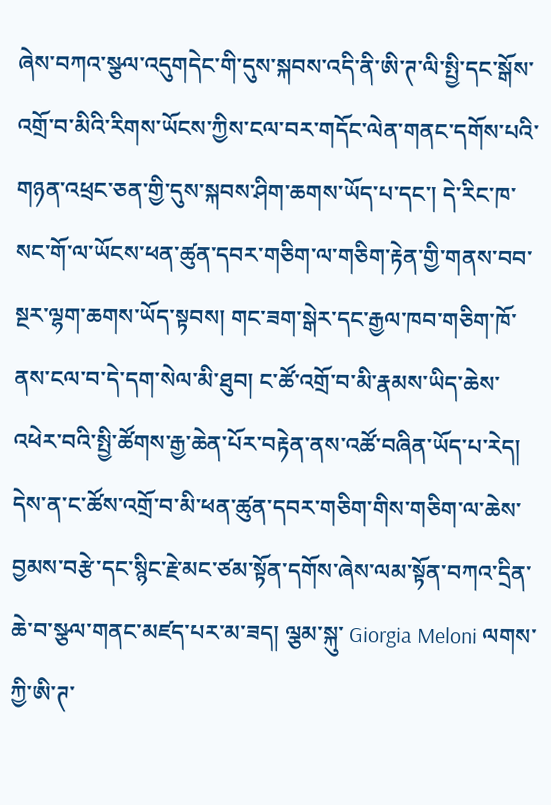ཞེས་བཀའ་སྩལ་འདུགདེང་གི་དུས་སྐབས་འདི་ནི་ཨི་ཊ་ལི་སྤྱི་དང་སྒོས་འགྲོ་བ་མིའི་རིགས་ཡོངས་ཀྱིས་ངལ་བར་གདོང་ལེན་གནང་དགོས་པའི་གཉན་འཕྲང་ཅན་གྱི་དུས་སྐབས་ཤིག་ཆགས་ཡོད་པ་དང་། དེ་རིང་ཁ་སང་གོ་ལ་ཡོངས་ཕན་ཚུན་དབར་གཅིག་ལ་གཅིག་རྟེན་གྱི་གནས་བབ་སྔར་ལྷག་ཆགས་ཡོད་སྟབས། གང་ཟག་སྒེར་དང་རྒྱལ་ཁབ་གཅིག་ཁོ་ནས་ངལ་བ་དེ་དག་སེལ་མི་ཐུབ། ང་ཚོ་འགྲོ་བ་མི་རྣམས་ཡིད་ཆེས་འཕེར་བའི་སྤྱི་ཚོགས་རྒྱ་ཆེན་པོར་བརྟེན་ནས་འཚོ་བཞིན་ཡོད་པ་རེད། དེས་ན་ང་ཚོས་འགྲོ་བ་མི་ཕན་ཚུན་དབར་གཅིག་གིས་གཅིག་ལ་ཆེས་བྱམས་བརྩེ་དང་སྙིང་རྗེ་མང་ཙམ་སྟོན་དགོས་ཞེས་ལམ་སྟོན་བཀའ་དྲིན་ཆེ་བ་སྩལ་གནང་མཛད་པར་མ་ཟད། ལྕམ་སྐུ་ Giorgia Meloni ལགས་ཀྱི་ཨི་ཊ་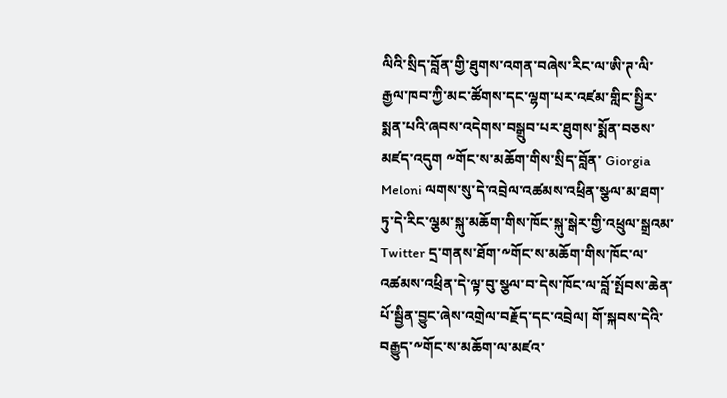ལིའི་སྲིད་བློན་གྱི་ཐུགས་འགན་བཞེས་རིང་ལ་ཨི་ཊ་ལི་རྒྱལ་ཁབ་ཀྱི་མང་ཚོགས་དང་ལྷག་པར་འཛམ་གླིང་སྤྱིར་སྨན་པའི་ཞབས་འདེགས་བསྒྲུབ་པར་ཐུགས་སྨོན་བཅས་མཛད་འདུག ༸གོང་ས་མཆོག་གིས་སྲིད་བློན་ Giorgia Meloni ལགས་སུ་དེ་འབྲེལ་འཚམས་འཕྲིན་སྩལ་མ་ཐག་ཏུ་དེ་རིང་ལྕམ་སྐུ་མཆོག་གིས་ཁོང་སྐུ་སྒེར་གྱི་འཕྲུལ་སྒྲའམ་ Twitter དྲ་གནས་ཐོག་༸གོང་ས་མཆོག་གིས་ཁོང་ལ་འཚམས་འཕྲིན་དེ་ལྟ་བུ་སྩལ་བ་དེས་ཁོང་ལ་བློ་སྤོབས་ཆེན་པོ་སྦྱིན་བྱུང་ཞེས་འགྲེལ་བརྗོད་དང་འབྲེལ། གོ་སྐབས་དེའི་བརྒྱུད་༸གོང་ས་མཆོག་ལ་མཛའ་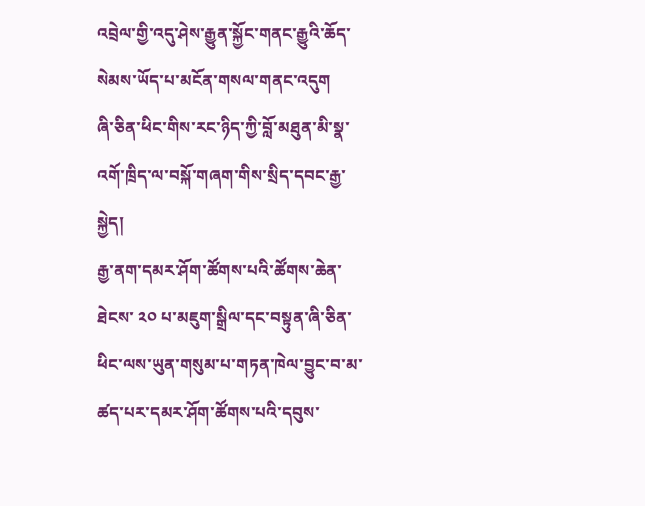འབྲེལ་གྱི་འདུ་ཤེས་རྒྱུན་སྐྱོང་གནང་རྒྱུའི་ཆོད་སེམས་ཡོད་པ་མངོན་གསལ་གནང་འདུག
ཞི་ཅིན་ཕིང་གིས་རང་ཉིད་ཀྱི་བློ་མཐུན་མི་སྣ་འགོ་ཁྲིད་ལ་བསྐོ་གཞག་གིས་སྲིད་དབང་རྒྱ་སྐྱེད།
རྒྱ་ནག་དམར་ཤོག་ཚོགས་པའི་ཚོགས་ཆེན་ཐེངས་ ༢༠ པ་མཇུག་སྒྲིལ་དང་བསྟུན་ཞི་ཅིན་ཕིང་ལས་ཡུན་གསུམ་པ་གཏན་ཁེལ་བྱུང་བ་མ་ཚད་པར་དམར་ཤོག་ཚོགས་པའི་དབུས་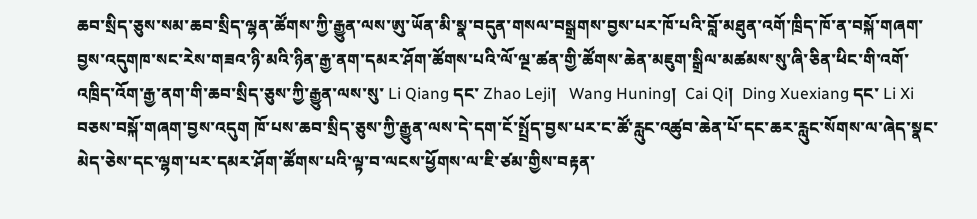ཆབ་སྲིད་ཅུས་སམ་ཆབ་སྲིད་ལྷན་ཚོགས་ཀྱི་རྒྱུན་ལས་ཨུ་ཡོན་མི་སྣ་བདུན་གསལ་བསྒྲགས་བྱས་པར་ཁོ་པའི་བློ་མཐུན་འགོ་ཁྲིད་ཁོ་ན་བསྐོ་གཞག་བྱས་འདུགཁ་སང་རེས་གཟའ་ཉི་མའི་ཉིན་རྒྱ་ནག་དམར་ཤོག་ཚོགས་པའི་ལོ་ལྔ་ཚན་གྱི་ཚོགས་ཆེན་མཇུག་སྒྲིལ་མཚམས་སུ་ཞི་ཅིན་ཕིང་གི་འགོ་འཁྲིད་འོག་རྒྱ་ནག་གི་ཆབ་སྲིད་ཅུས་ཀྱི་རྒྱུན་ལས་སུ་ Li Qiang དང་ Zhao Leji།   Wang Huning།  Cai Qi།  Ding Xuexiang དང་ Li Xi བཅས་བསྐོ་གཞག་བྱས་འདུག ཁོ་པས་ཆབ་སྲིད་ཅུས་ཀྱི་རྒྱུན་ལས་དེ་དག་ངོ་སྤྲོད་བྱས་པར་ང་ཚོ་རླུང་འཚུབ་ཆེན་པོ་དང་ཆར་རླུང་སོགས་ལ་ཞེད་སྣང་མེད་ཅེས་དང་ལྷག་པར་དམར་ཤོག་ཚོགས་པའི་ལྟ་བ་ལངས་ཕྱོགས་ལ་ཇི་ཙམ་གྱིས་བརྟན་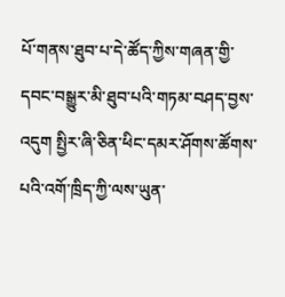པོ་གནས་ཐུབ་པ་དེ་ཚོད་ཀྱིས་གཞན་གྱི་དབང་བསྒྱུར་མི་ཐུབ་པའི་གཏམ་བཤད་བྱས་འདུག སྤྱིར་ཞི་ཅིན་ཕིང་དམར་ཤོགས་ཚོགས་པའི་འགོ་ཁྲིད་ཀྱི་ལས་ཡུན་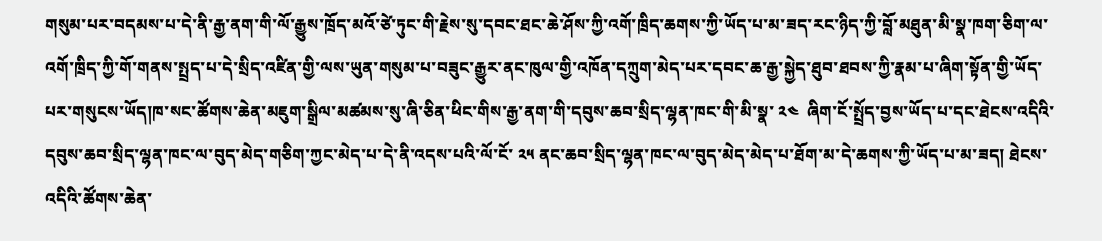གསུམ་པར་བདམས་པ་དེ་ནི་རྒྱ་ནག་གི་ལོ་རྒྱུས་ཁྲོད་མའོ་ཙེ་ཏུང་གི་རྗེས་སུ་དབང་ཐང་ཆེ་ཤོས་ཀྱི་འགོ་ཁྲིད་ཆགས་ཀྱི་ཡོད་པ་མ་ཟད་རང་ཉིད་ཀྱི་བློ་མཐུན་མི་སྣ་ཁག་ཅིག་ལ་འགོ་ཁྲིད་ཀྱི་གོ་གནས་སྤྲད་པ་དེ་སྲིད་འཛིན་གྱི་ལས་ཡུན་གསུམ་པ་བཟུང་རྒྱུར་ནང་ཁུལ་གྱི་འཁོན་དཀྲུག་མེད་པར་དབང་ཆ་རྒྱ་སྐྱེད་ཐུབ་ཐབས་ཀྱི་རྣམ་པ་ཞིག་སྟོན་གྱི་ཡོད་པར་གསུངས་ཡོད།ཁ་སང་ཚོགས་ཆེན་མཇུག་སྒྲིལ་མཚམས་སུ་ཞི་ཅིན་ཕིང་གིས་རྒྱ་ནག་གི་དབུས་ཆབ་སྲིད་ལྷན་ཁང་གི་མི་སྣ་ ༢༤  ཞིག་ངོ་སྤྲོད་བྱས་ཡོད་པ་དང་ཐེངས་འདིའི་དབུས་ཆབ་སྲིད་ལྷན་ཁང་ལ་བུད་མེད་གཅིག་ཀྱང་མེད་པ་དེ་ནི་འདས་པའི་ལོ་ངོ་ ༢༥ ནང་ཆབ་སྲིད་ལྷན་ཁང་ལ་བུད་མེད་མེད་པ་ཐོག་མ་དེ་ཆགས་ཀྱི་ཡོད་པ་མ་ཟད། ཐེངས་འདིའི་ཚོགས་ཆེན་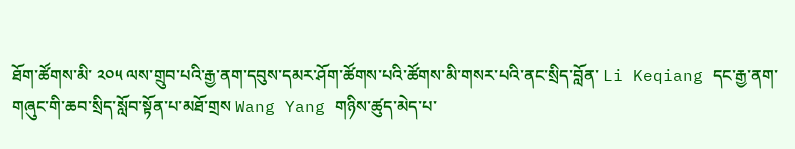ཐོག་ཚོགས་མི་ ༢༠༥ ལས་གྲུབ་པའི་རྒྱ་ནག་དབུས་དམར་ཤོག་ཚོགས་པའི་ཚོགས་མི་གསར་པའི་ནང་སྲིད་བློན་ Li Keqiang དང་རྒྱ་ནག་གཞུང་གི་ཆབ་སྲིད་སློབ་སྟོན་པ་མཐོ་གྲས Wang Yang གཉིས་ཚུད་མེད་པ་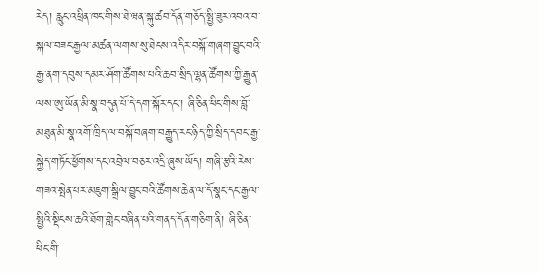རེད། རླུང་འཕྲིན་ཁང་གིས་ཐེ་ཝན་སྐུ་ཚབ་དོན་གཅོད་སྤྱི་ཟུར་འབའ་བ་སྐལ་བཟང་རྒྱལ་མཚན་ལགས་སུ་ཐེངས་འདིར་བསྐོ་གཞག་བྱུང་བའི་རྒྱ་ནག་དབུས་དམར་ཤོག་ཚོགས་པའི་ཆབ་སྲིད་ལྷན་ཚོགས་ཀྱི་རྒྱུན་ལས་ཨུ་ཡོན་མི་སྣ་བདུན་པོ་དེ་དག་སྐོར་དང་། ཞི་ཅིན་ཕིང་གིས་བློ་མཐུན་མི་སྣ་འགོ་ཁྲིད་ལ་བསྐོ་བཞག་བརྒྱུད་རང་ཉིད་ཀྱི་སྲིད་དབང་རྒྱ་སྐྱེད་གཏོང་ཕྱོགས་དང་འབྲེལ་བཅར་འདྲི་ཞུས་ཡོད། གཞི་རྩའི་རེས་གཟའ་སྤེན་པར་མཇུག་སྒྲིལ་བྱུང་བའི་ཚོགས་ཆེན་ལ་དོ་སྣང་དང་རྒྱལ་སྤྱིའི་སྡིངས་ཆའི་ཐོག་གླེང་བཞིན་པའི་གནད་དོན་གཅིག་ནི། ཞི་ཅིན་ཕིང་གི་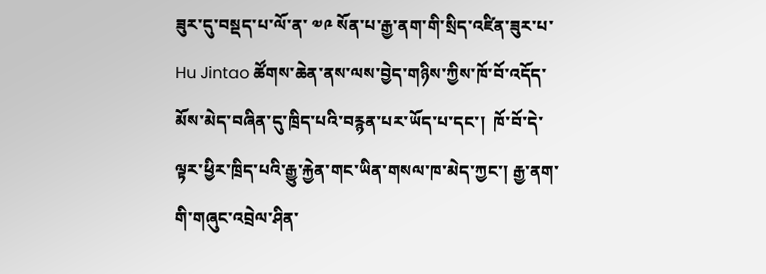ཟུར་དུ་བསྡད་པ་ལོ་ན་ ༧༩ སོན་པ་རྒྱ་ནག་གི་སྲིད་འཛིན་ཟུར་པ་ Hu Jintao ཚོགས་ཆེན་ནས་ལས་བྱེད་གཉིས་ཀྱིས་ཁོ་བོ་འདོད་མོས་མེད་བཞིན་དུ་ཁྲིད་པའི་བརྙན་པར་ཡོད་པ་དང་།  ཁོ་བོ་དེ་ལྟར་ཕྱིར་ཁྲིད་པའི་རྒྱུ་རྐྱེན་གང་ཡིན་གསལ་ཁ་མེད་ཀྱང་། རྒྱ་ནག་གི་གཞུང་འབྲེལ་ཤིན་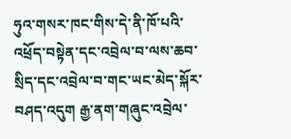ཧུའ་གསར་ཁང་གིས་དེ་ནི་ཁོ་པའི་འཕྲོད་བསྟེན་དང་འབྲེལ་བ་ལས་ཆབ་སྲིད་དང་འབྲེལ་བ་གང་ཡང་མེད་སྐོར་བཤད་འདུག རྒྱ་ནག་གཞུང་འབྲེལ་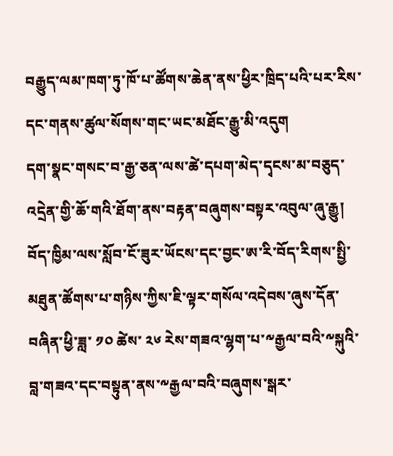བརྒྱུད་ལམ་ཁག་ཏུ་ཁོ་པ་ཚོགས་ཆེན་ནས་ཕྱིར་ཁྲིད་པའི་པར་རིས་དང་གནས་ཚུལ་སོགས་གང་ཡང་མཐོང་རྒྱུ་མི་འདུག
དག་སྣང་གསང་བ་རྒྱ་ཅན་ལས་ཚེ་དཔག་མེད་དྭངས་མ་བཅུད་འདྲེན་གྱི་ཆོ་གའི་ཐོག་ནས་བརྟན་བཞུགས་བསྟར་འབུལ་ཞུ་རྒྱུ།
བོད་ཁྱིམ་ལས་སློབ་ངོ་ཟུར་ཡོངས་དང་བྱང་ཨ་རི་བོད་རིགས་སྤྱི་མཐུན་ཚོགས་པ་གཉིས་ཀྱིས་ཇི་ལྟར་གསོལ་འདེབས་ཞུས་དོན་བཞིན་ཕྱི་ཟླ་ ༡༠ ཚེས་ ༢༦ རེས་གཟའ་ལྷག་པ་༸རྒྱལ་བའི་༸སྐུའི་བླ་གཟའ་དང་བསྟུན་ནས་༸རྒྱལ་བའི་བཞུགས་སྒར་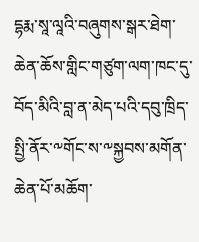དྷརྨ་སཱ་ལཱའི་བཞུགས་སྒར་ཐེག་ཆེན་ཆོས་གླིང་གཙུག་ལག་ཁང་དུ་བོད་མིའི་བླ་ན་མེད་པའི་དབུ་ཁྲིད་སྤྱི་ནོར་༸གོང་ས་༸སྐྱབས་མགོན་ཆེན་པོ་མཆོག་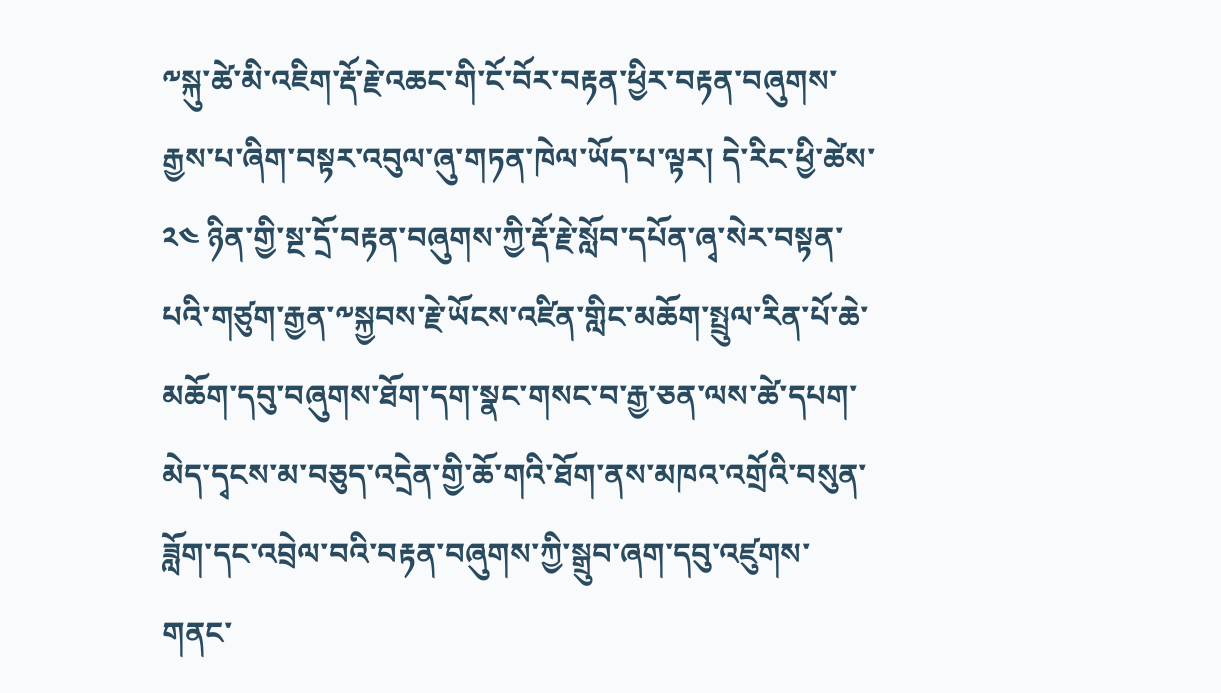༸སྐུ་ཚེ་མི་འཇིག་རྡོ་རྗེ་འཆང་གི་ངོ་བོར་བརྟན་ཕྱིར་བརྟན་བཞུགས་རྒྱས་པ་ཞིག་བསྟར་འབུལ་ཞུ་གཏན་ཁེལ་ཡོད་པ་ལྟར། དེ་རིང་ཕྱི་ཚེས་ ༢༤ ཉིན་གྱི་སྔ་དྲོ་བརྟན་བཞུགས་ཀྱི་རྡོ་རྗེ་སློབ་དཔོན་ཞྭ་སེར་བསྟན་པའི་གཙུག་རྒྱན་༸སྐྱབས་རྗེ་ཡོངས་འཛིན་གླིང་མཆོག་སྤྲུལ་རིན་པོ་ཆེ་མཆོག་དབུ་བཞུགས་ཐོག་དག་སྣང་གསང་བ་རྒྱ་ཅན་ལས་ཚེ་དཔག་མེད་དྭངས་མ་བཅུད་འདྲེན་གྱི་ཆོ་གའི་ཐོག་ནས་མཁའ་འགྲོའི་བསུན་ཟློག་དང་འབྲེལ་བའི་བརྟན་བཞུགས་ཀྱི་སྒྲུབ་ཞག་དབུ་འཛུགས་གནང་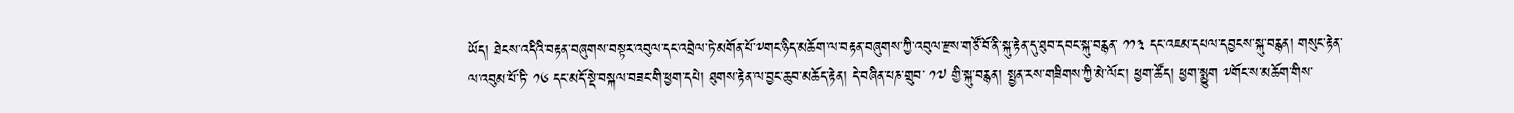ཡོད། ཐེངས་འདིའི་བརྟན་བཞུགས་བསྟར་འབུལ་དང་འབྲེལ་ཏེ་མགོན་པོ་༸གང་ཉིད་མཆོག་ལ་བརྟན་བཞུགས་ཀྱི་འབུལ་རྫས་གཙོ་བོ་ནི་སྐུ་རྟེན་དུ་ཐུབ་དབང་སྐུ་བརྙན་ ༡༡༣ དང་འཇམ་དཔལ་དབྱངས་སྐུ་བརྙན། གསུང་རྟེན་ལ་འབུམ་པོ་ཏི་ ༡༦ དང་མདོ་སྡེ་བསྐལ་བཟང་གི་ཕྱག་དཔེ། ཐུགས་རྟེན་ལ་བྱང་ཆུབ་མཆོད་རྟེན། དེ་བཞིན་པཎ་གྲུབ་ ༡༧ གྱི་སྐུ་བརྙན། སྤྱན་རས་གཟིགས་ཀྱི་མེ་ལོང་། ཕྱག་ཚོད། ཕྱག་སྨྱུག ༸གོང་ས་མཆོག་གིས་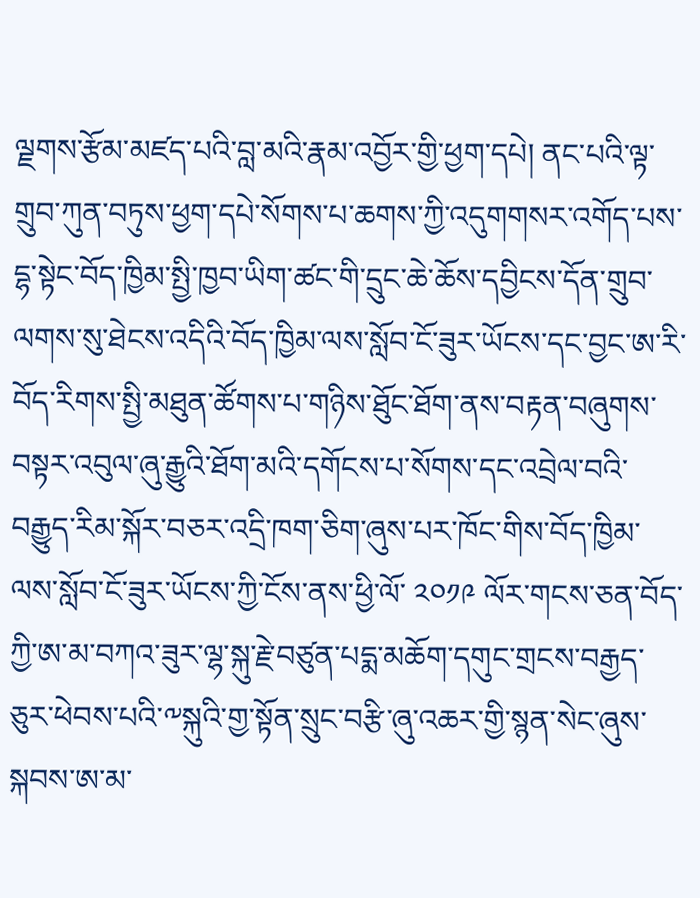ལྗགས་རྩོམ་མཛད་པའི་བླ་མའི་རྣམ་འབྱོར་གྱི་ཕྱག་དཔེ། ནང་པའི་ལྟ་གྲུབ་ཀུན་བཏུས་ཕྱག་དཔེ་སོགས་པ་ཆགས་ཀྱི་འདུགགསར་འགོད་པས་དྷ་སྟེང་བོད་ཁྱིམ་སྤྱི་ཁྱབ་ཡིག་ཚང་གི་དྲུང་ཆེ་ཆོས་དབྱིངས་དོན་གྲུབ་ལགས་སུ་ཐེངས་འདིའི་བོད་ཁྱིམ་ལས་སློབ་ངོ་ཟུར་ཡོངས་དང་བྱང་ཨ་རི་བོད་རིགས་སྤྱི་མཐུན་ཚོགས་པ་གཉིས་ཐོུང་ཐོག་ནས་བརྟན་བཞུགས་བསྟར་འབུལ་ཞུ་རྒྱུའི་ཐོག་མའི་དགོངས་པ་སོགས་དང་འབྲེལ་བའི་བརྒྱུད་རིམ་སྐོར་བཅར་འདྲི་ཁག་ཅིག་ཞུས་པར་ཁོང་གིས་བོད་ཁྱིམ་ལས་སློབ་ངོ་ཟུར་ཡོངས་ཀྱི་ངོས་ནས་ཕྱི་ལོ་ ༢༠༡༩ ལོར་གངས་ཅན་བོད་ཀྱི་ཨ་མ་བཀའ་ཟུར་ལྷ་སྐུ་རྗེ་བཙུན་པདྨ་མཆོག་དགུང་གྲངས་བརྒྱད་ཅུར་ཕེབས་པའི་༸སྐུའི་གྱ་སྟོན་སྲུང་བརྩི་ཞུ་འཆར་གྱི་སྙན་སེང་ཞུས་སྐབས་ཨ་མ་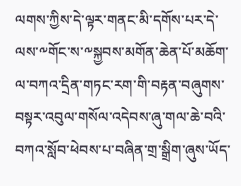ལགས་ཀྱིས་དེ་ལྟར་གནང་མི་དགོས་པར་དེ་ལས་༸གོང་ས་༸སྐྱབས་མགོན་ཆེན་པོ་མཆོག་ལ་བཀའ་དྲིན་གཏང་རག་གི་བརྟན་བཞུགས་བསྟར་འབུལ་གསོལ་འདེབས་ཞུ་གལ་ཆེ་བའི་བཀའ་སློབ་ཕེབས་པ་བཞིན་གྲ་སྒྲིག་ཞུས་ཡོད་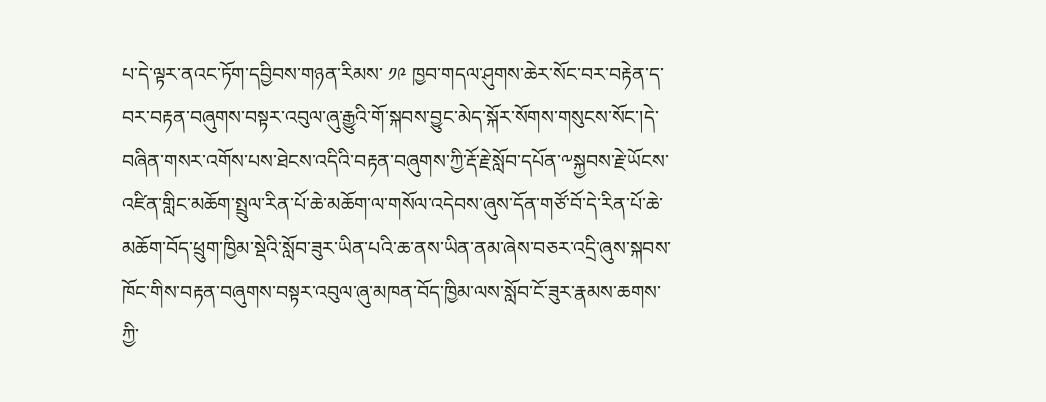པ་དེ་ལྟར་ནའང་ཏོག་དབྱིབས་གཉན་རིམས་ ༡༩ ཁྱབ་གདལ་ཤུགས་ཆེར་སོང་བར་བརྟེན་ད་བར་བརྟན་བཞུགས་བསྟར་འབུལ་ཞུ་རྒྱུའི་གོ་སྐབས་བྱུང་མེད་སྐོར་སོགས་གསུངས་སོང་།དེ་བཞིན་གསར་འགོས་པས་ཐེངས་འདིའི་བརྟན་བཞུགས་ཀྱི་རྡོ་རྗེ་སློབ་དཔོན་༸སྐྱབས་རྗེ་ཡོངས་འཛིན་གླིང་མཆོག་སྤྲུལ་རིན་པོ་ཆེ་མཆོག་ལ་གསོལ་འདེབས་ཞུས་དོན་གཙོ་བོ་དེ་རིན་པོ་ཆེ་མཆོག་བོད་ཕྲུག་ཁྱིམ་སྡེའི་སློབ་ཟུར་ཡིན་པའི་ཆ་ནས་ཡིན་ནམ་ཞེས་བཅར་འདྲི་ཞུས་སྐབས་ཁོང་གིས་བརྟན་བཞུགས་བསྟར་འབུལ་ཞུ་མཁན་བོད་ཁྱིམ་ལས་སློབ་ངོ་ཟུར་རྣམས་ཆགས་ཀྱི་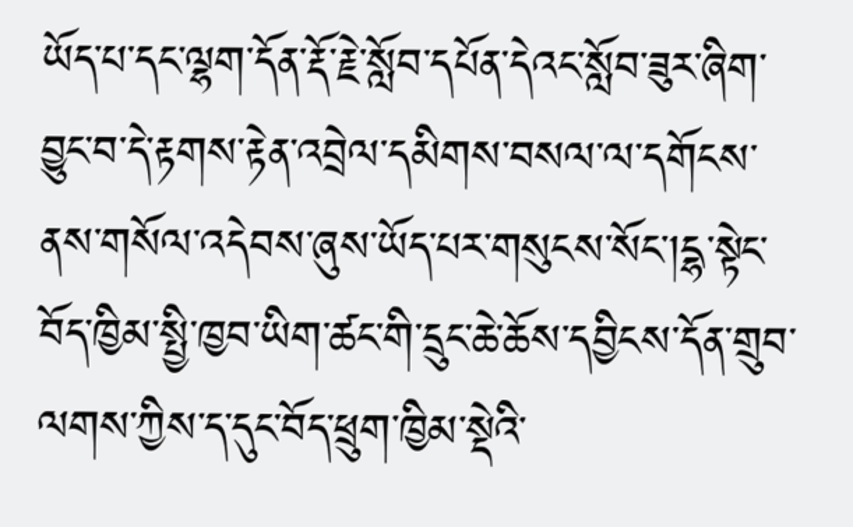ཡོད་པ་དང་ལྷག་དོན་རྡོ་རྗེ་སློབ་དཔོན་དེའང་སློབ་ཟུར་ཞིག་བྱུང་བ་དེ་རྟགས་རྟེན་འབྲེལ་དམིགས་བསལ་ལ་དགོངས་ནས་གསོལ་འདེབས་ཞུས་ཡོད་པར་གསུངས་སོང་།དྷ་སྟེང་བོད་ཁྱིམ་སྤྱི་ཁྱབ་ཡིག་ཚང་གི་དྲུང་ཆེ་ཆོས་དབྱིངས་དོན་གྲུབ་ལགས་ཀྱིས་ད་དུང་བོད་ཕྲུག་ཁྱིམ་སྡེའི་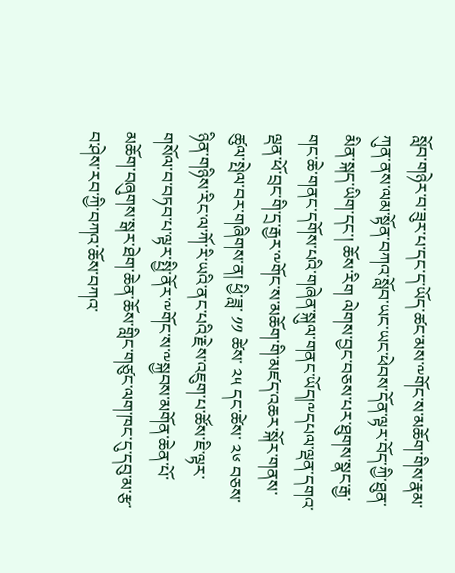སློབ་གཉེར་བ་ཟུར་པ་དང་ད་ཡོད་ཚང་མས་༸གོང་ས་མཆོག་གིས་རྣམ་ཀུན་ནས་ལམ་སྟོན་བཀའ་སློབ་ཡང་ཡང་ཕེབས་དོན་ལྟར་བོད་ཀྱི་ཐུན་མིན་སྐད་ཡིག་དང་། ཆོས་རིག ལེགས་བྱང་བཅས་པར་ཐུགས་སྣང་རྒྱ་གང་ཆེ་གནང་དགོས་པའི་གཞེན་སྐུལ་གནང་ཡོད།༸དཔལ་ལྡན་དགའ་ལྡན་ཕོ་བྲང་གི་དྲ་རྒྱར་༸གོང་ས་མཆོག་གི་མཛད་འཆར་སྐོར་གནས་ཚུལ་སྤེལ་བར་གཞིགས་ན། ཕྱི་ཟླ་ ༡༡ ཚེས་ ༢༥ དང་ཚེས་ ༢༦ བཅས་ཉིན་གཉིས་རིང་ལ་ཀོ་རི་ཡའི་ནང་པའི་རྗེས་འཇུག་པ་ཚོས་ཇི་ལྟར་གསོལ་བ་བཏབ་པ་ལྟར་སྤྱི་ནོར་༸གོང་ས་༸སྐྱབས་མགོན་ཆེན་པོ་མཆོག་བཞུགས་སྒར་ཐེག་ཆེན་ཆོས་གླིང་གཙུང་ལག་ཁང་དུ་དབུ་མ་རྩ་བ་ཤེས་རབ་ཀྱི་བཀའ་ཆོས་བཀའ་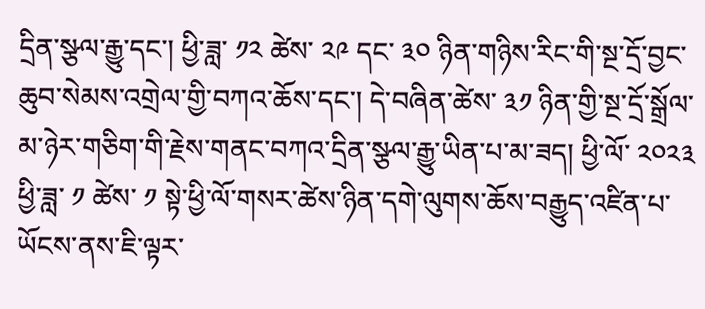དྲིན་སྩལ་རྒྱུ་དང་། ཕྱི་ཟླ་ ༡༢ ཚེས་ ༢༩ དང་ ༣༠ ཉིན་གཉིས་རིང་གི་སྔ་དྲོ་བྱང་ཆུབ་སེམས་འགྲེལ་གྱི་བཀའ་ཆོས་དང་། དེ་བཞིན་ཚེས་ ༣༡ ཉིན་གྱི་སྔ་དྲོ་སྒྲོལ་མ་ཉེར་གཅིག་གི་རྗེས་གནང་བཀའ་དྲིན་སྩལ་རྒྱུ་ཡིན་པ་མ་ཟད། ཕྱི་ལོ་ ༢༠༢༣ ཕྱི་ཟླ་ ༡ ཚེས་ ༡ སྟེ་ཕྱི་ལོ་གསར་ཚེས་ཉིན་དགེ་ལུགས་ཆོས་བརྒྱུད་འཛིན་པ་ཡོངས་ནས་ཇི་ལྟར་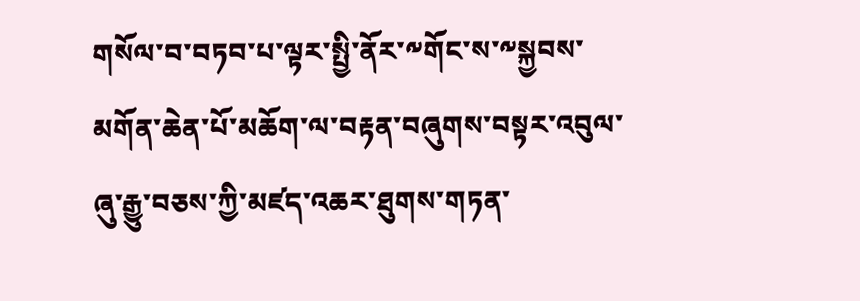གསོལ་བ་བཏབ་པ་ལྟར་སྤྱི་ནོར་༸གོང་ས་༸སྐྱབས་མགོན་ཆེན་པོ་མཆོག་ལ་བརྟན་བཞུགས་བསྟར་འབུལ་ཞུ་རྒྱུ་བཅས་ཀྱི་མཛད་འཆར་ཐུགས་གཏན་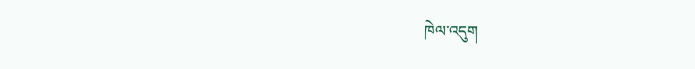ཁེལ་འདུག